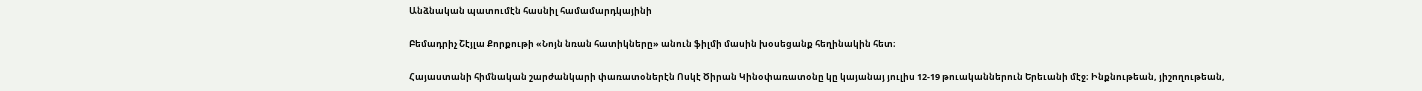Անձնական պատումէն հասնիլ համամարդկայինի

Բեմադրիչ Շէյլա Քորքութի «Նոյն նռան հատիկները» անուն ֆիլմի մասին խօսեցանք հեղինակին հետ։

Հայաստանի հիմնական շարժանկարի փառատօներէն Ոսկէ Ծիրան Կինօփառատօնը կը կայանայ յուլիս 12-19 թուականներուն Երեւանի մէջ։ Ինքնութեան, յիշողութեան,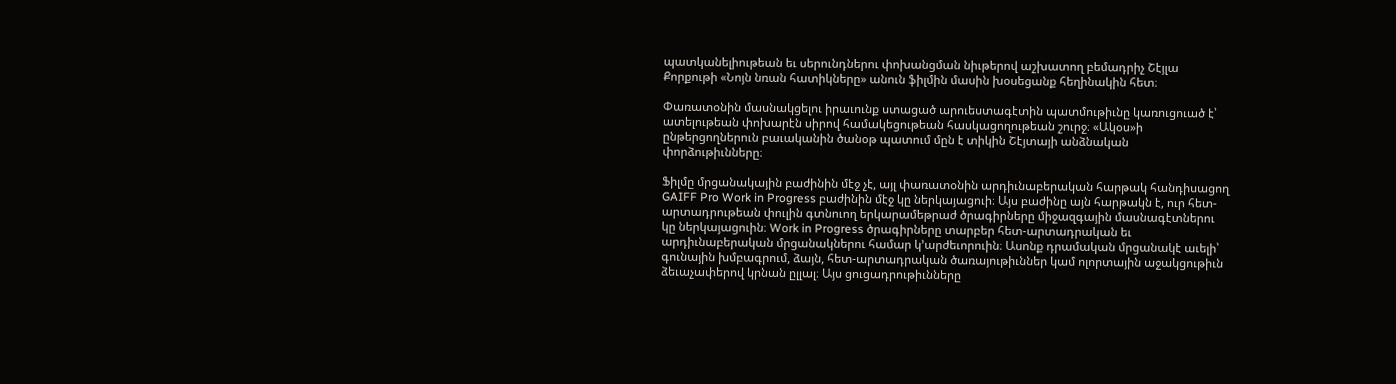պատկանելիութեան եւ սերունդներու փոխանցման նիւթերով աշխատող բեմադրիչ Շէյլա Քորքութի «Նոյն նռան հատիկները» անուն ֆիլմին մասին խօսեցանք հեղինակին հետ։

Փառատօնին մասնակցելու իրաւունք ստացած արուեստագէտին պատմութիւնը կառուցուած է՝ ատելութեան փոխարէն սիրով համակեցութեան հասկացողութեան շուրջ։ «Ակօս»ի ընթերցողներուն բաւականին ծանօթ պատում մըն է տիկին Շէյտայի անձնական փորձութիւնները։

Ֆիլմը մրցանակային բաժինին մէջ չէ, այլ փառատօնին արդիւնաբերական հարթակ հանդիսացող GAIFF Pro Work in Progress բաժինին մէջ կը ներկայացուի։ Այս բաժինը այն հարթակն է, ուր հետ-արտադրութեան փուլին գտնուող երկարամեթրաժ ծրագիրները միջազգային մասնագէտներու կը ներկայացուին։ Work in Progress ծրագիրները տարբեր հետ-արտադրական եւ արդիւնաբերական մրցանակներու համար կ՚արժեւորուին։ Ասոնք դրամական մրցանակէ աւելի՝ գունային խմբագրում, ձայն, հետ-արտադրական ծառայութիւններ կամ ոլորտային աջակցութիւն ձեւաչափերով կրնան ըլլալ։ Այս ցուցադրութիւնները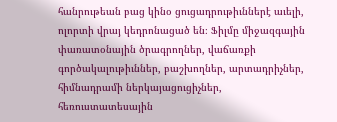հանրութեան բաց կինօ ցուցադրութիւններէ աւելի, ոլորտի վրայ կեդրոնացած են։ Ֆիլմը միջազգային փառատօնային ծրագրողներ, վաճառքի գործակալութիւններ, բաշխողներ, արտադրիչներ, հիմնադրամի ներկայացուցիչներ, հեռուստատեսային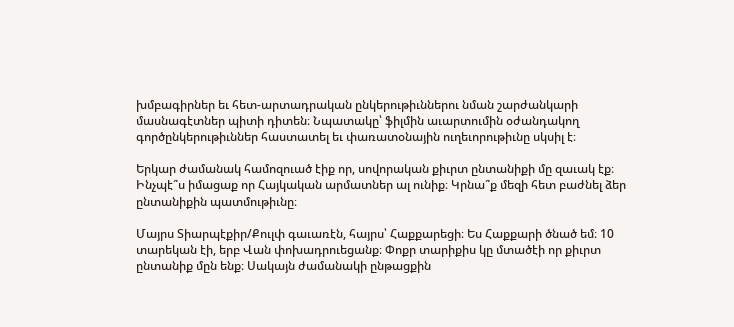խմբագիրներ եւ հետ-արտադրական ընկերութիւններու նման շարժանկարի մասնագէտներ պիտի դիտեն։ Նպատակը՝ ֆիլմին աւարտումին օժանդակող գործընկերութիւններ հաստատել եւ փառատօնային ուղեւորութիւնը սկսիլ է։

Երկար ժամանակ համոզուած էիք որ, սովորական քիւրտ ընտանիքի մը զաւակ էք։ Ինչպէ՞ս իմացաք որ Հայկական արմատներ ալ ունիք։ Կրնա՞ք մեզի հետ բաժնել ձեր ընտանիքին պատմութիւնը։

Մայրս Տիարպէքիր/Քուլփ գաւառէն, հայրս՝ Հաքքարեցի։ Ես Հաքքարի ծնած եմ։ 10 տարեկան էի, երբ Վան փոխադրուեցանք։ Փոքր տարիքիս կը մտածէի որ քիւրտ ընտանիք մըն ենք։ Սակայն ժամանակի ընթացքին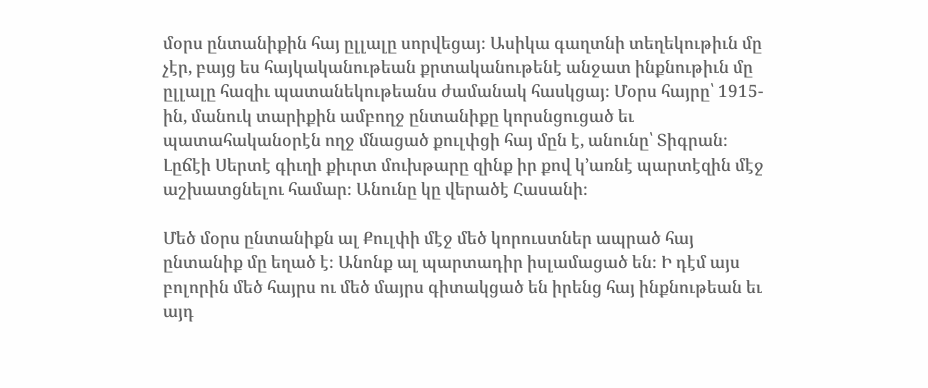մօրս ընտանիքին հայ ըլլալը սորվեցայ։ Ասիկա գաղտնի տեղեկութիւն մը չէր, բայց ես հայկականութեան քրտականութենէ անջատ ինքնութիւն մը ըլլալը հազիւ պատանեկութեանս ժամանակ հասկցայ։ Մօրս հայրը՝ 1915-ին, մանուկ տարիքին ամբողջ ընտանիքը կորսնցուցած եւ պատահականօրէն ողջ մնացած քուլփցի հայ մըն է, անունը՝ Տիգրան։ Լըճէի Սերտէ գիւղի քիւրտ մուխթարը զինք իր քով կ՚առնէ պարտէզին մէջ աշխատցնելու համար։ Անունը կը վերածէ Հասանի։

Մեծ մօրս ընտանիքն ալ Քուլփի մէջ մեծ կորուստներ ապրած հայ ընտանիք մը եղած է։ Անոնք ալ պարտադիր իսլամացած են։ Ի դէմ այս բոլորին մեծ հայրս ու մեծ մայրս գիտակցած են իրենց հայ ինքնութեան եւ այդ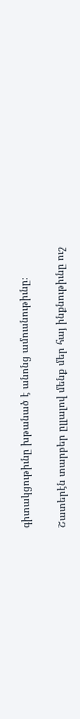գիտակցութիւնը խթանած է անոնց ամուսնութիւնը։

Շատերէն տարբեր ըլլալով մենք մեր հայ ինքնութիւնը ուշ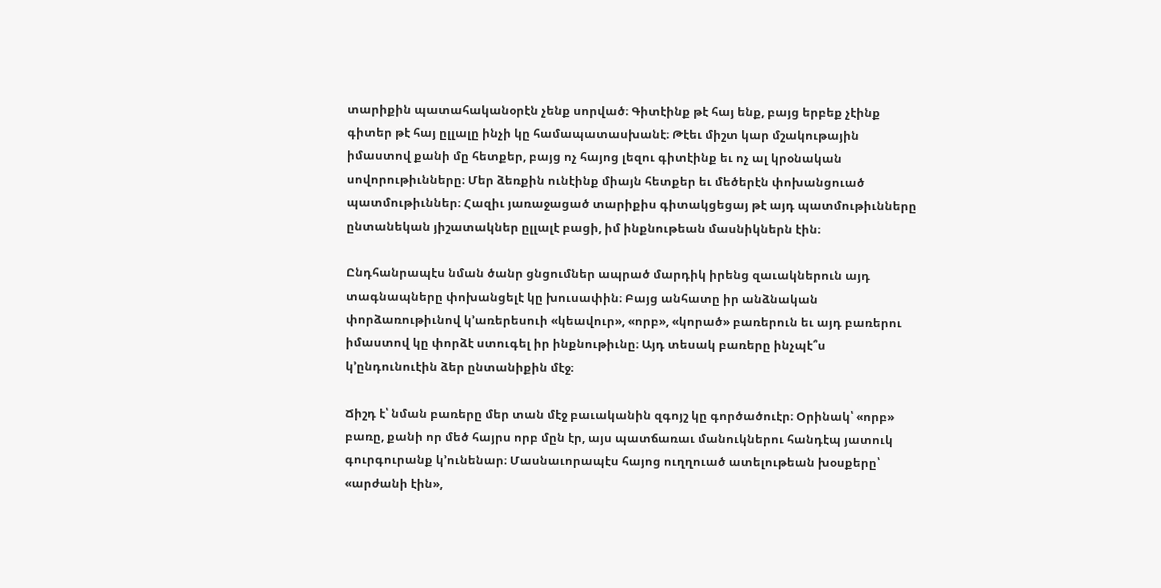տարիքին պատահականօրէն չենք սորված։ Գիտէինք թէ հայ ենք, բայց երբեք չէինք գիտեր թէ հայ ըլլալը ինչի կը համապատասխանէ։ Թէեւ միշտ կար մշակութային իմաստով քանի մը հետքեր, բայց ոչ հայոց լեզու գիտէինք եւ ոչ ալ կրօնական սովորութիւնները։ Մեր ձեռքին ունէինք միայն հետքեր եւ մեծերէն փոխանցուած պատմութիւններ։ Հազիւ յառաջացած տարիքիս գիտակցեցայ թէ այդ պատմութիւնները ընտանեկան յիշատակներ ըլլալէ բացի, իմ ինքնութեան մասնիկներն էին։

Ընդհանրապէս նման ծանր ցնցումներ ապրած մարդիկ իրենց զաւակներուն այդ տագնապները փոխանցելէ կը խուսափին։ Բայց անհատը իր անձնական փորձառութիւնով կ՚առերեսուի «կեավուր», «որբ», «կորած» բառերուն եւ այդ բառերու իմաստով կը փորձէ ստուգել իր ինքնութիւնը։ Այդ տեսակ բառերը ինչպէ՞ս կ՚ընդունուէին ձեր ընտանիքին մէջ։

Ճիշդ է՝ նման բառերը մեր տան մէջ բաւականին զգոյշ կը գործածուէր։ Օրինակ՝ «որբ» բառը, քանի որ մեծ հայրս որբ մըն էր, այս պատճառաւ մանուկներու հանդէպ յատուկ գուրգուրանք կ՚ունենար։ Մասնաւորապէս հայոց ուղղուած ատելութեան խօսքերը՝ «արժանի էին»,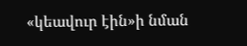«կեավուր էին»ի նման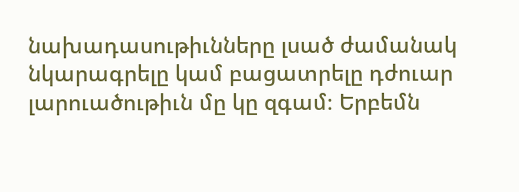նախադասութիւնները լսած ժամանակ նկարագրելը կամ բացատրելը դժուար լարուածութիւն մը կը զգամ։ Երբեմն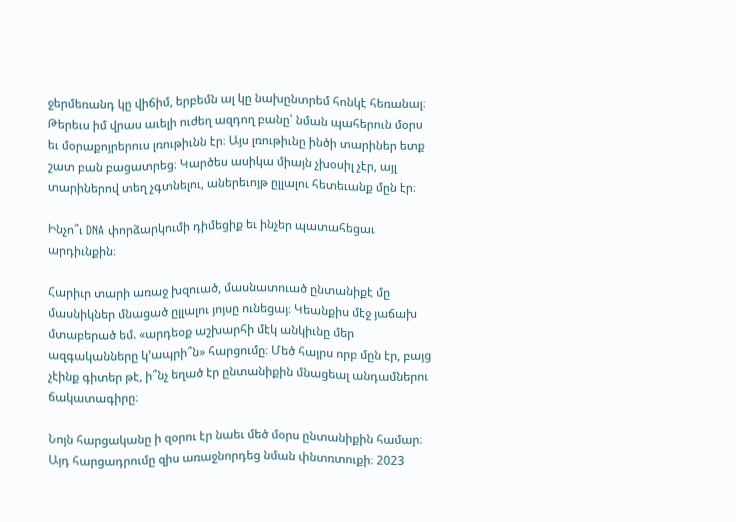ջերմեռանդ կը վիճիմ, երբեմն ալ կը նախընտրեմ հոնկէ հեռանալ։ Թերեւս իմ վրաս աւելի ուժեղ ազդող բանը՝ նման պահերուն մօրս եւ մօրաքոյրերուս լռութիւնն էր։ Այս լռութիւնը ինծի տարիներ ետք շատ բան բացատրեց։ Կարծես ասիկա միայն չխօսիլ չէր, այլ տարիներով տեղ չգտնելու, աներեւոյթ ըլլալու հետեւանք մըն էր։

Ինչո՞ւ DNA փորձարկումի դիմեցիք եւ ինչեր պատահեցաւ արդիւնքին։

Հարիւր տարի առաջ խզուած, մասնատուած ընտանիքէ մը մասնիկներ մնացած ըլլալու յոյսը ունեցայ։ Կեանքիս մէջ յաճախ մտաբերած եմ. «արդեօք աշխարհի մէկ անկիւնը մեր ազգականները կ’ապրի՞ն» հարցումը։ Մեծ հայրս որբ մըն էր, բայց չէինք գիտեր թէ, ի՞նչ եղած էր ընտանիքին մնացեալ անդամներու ճակատագիրը։

Նոյն հարցականը ի զօրու էր նաեւ մեծ մօրս ընտանիքին համար։ Այդ հարցադրումը զիս առաջնորդեց նման փնտռտուքի։ 2023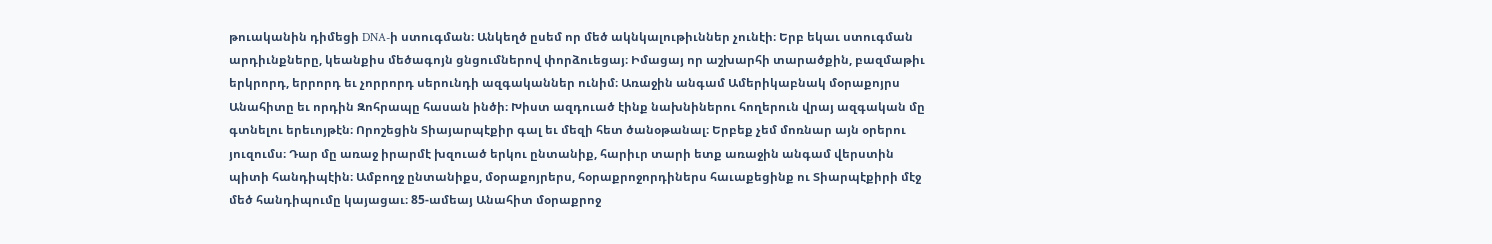թուականին դիմեցի DNA-ի ստուգման։ Անկեղծ ըսեմ որ մեծ ակնկալութիւններ չունէի։ Երբ եկաւ ստուգման արդիւնքները, կեանքիս մեծագոյն ցնցումներով փորձուեցայ։ Իմացայ որ աշխարհի տարածքին, բազմաթիւ երկրորդ, երրորդ եւ չորրորդ սերունդի ազգականներ ունիմ։ Առաջին անգամ Ամերիկաբնակ մօրաքոյրս Անահիտը եւ որդին Զոհրապը հասան ինծի։ Խիստ ազդուած էինք նախնիներու հողերուն վրայ ազգական մը գտնելու երեւոյթէն։ Որոշեցին Տիայարպէքիր գալ եւ մեզի հետ ծանօթանալ։ Երբեք չեմ մոռնար այն օրերու յուզումս։ Դար մը առաջ իրարմէ խզուած երկու ընտանիք, հարիւր տարի ետք առաջին անգամ վերստին պիտի հանդիպէին։ Ամբողջ ընտանիքս, մօրաքոյրերս, հօրաքրոջորդիներս հաւաքեցինք ու Տիարպէքիրի մէջ մեծ հանդիպումը կայացաւ։ 85-ամեայ Անահիտ մօրաքրոջ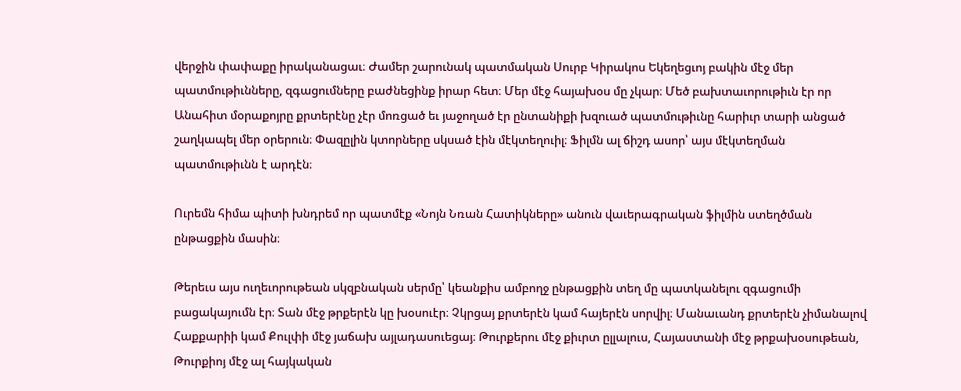վերջին փափաքը իրականացաւ։ Ժամեր շարունակ պատմական Սուրբ Կիրակոս Եկեղեցւոյ բակին մէջ մեր պատմութիւնները, զգացումները բաժնեցինք իրար հետ։ Մեր մէջ հայախօս մը չկար։ Մեծ բախտաւորութիւն էր որ Անահիտ մօրաքոյրը քրտերէնը չէր մոռցած եւ յաջողած էր ընտանիքի խզուած պատմութիւնը հարիւր տարի անցած շաղկապել մեր օրերուն։ Փազըլին կտորները սկսած էին մէկտեղուիլ։ Ֆիլմն ալ ճիշդ ասոր՝ այս մէկտեղման պատմութիւնն է արդէն։

Ուրեմն հիմա պիտի խնդրեմ որ պատմէք «Նոյն Նռան Հատիկները» անուն վաւերագրական ֆիլմին ստեղծման ընթացքին մասին։

Թերեւս այս ուղեւորութեան սկզբնական սերմը՝ կեանքիս ամբողջ ընթացքին տեղ մը պատկանելու զգացումի բացակայումն էր։ Տան մէջ թրքերէն կը խօսուէր։ Չկրցայ քրտերէն կամ հայերէն սորվիլ։ Մանաւանդ քրտերէն չիմանալով Հաքքարիի կամ Քուլփի մէջ յաճախ այլադասուեցայ։ Թուրքերու մէջ քիւրտ ըլլալուս, Հայաստանի մէջ թրքախօսութեան, Թուրքիոյ մէջ ալ հայկական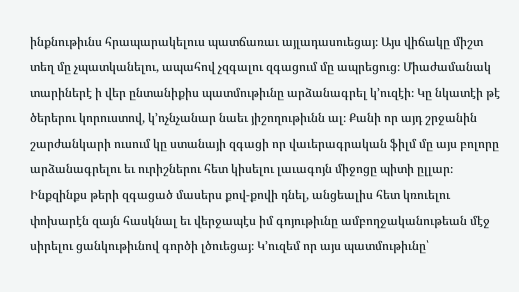ինքնութիւնս հրապարակելուս պատճառաւ այլադասուեցայ։ Այս վիճակը միշտ տեղ մը չպատկանելու, ապահով չզգալու զգացում մը ապրեցուց։ Միաժամանակ տարիներէ ի վեր ընտանիքիս պատմութիւնը արձանագրել կ՚ուզէի։ Կը նկատէի թէ ծերերու կորուստով, կ՚ոչնչանար նաեւ յիշողութիւնն ալ։ Քանի որ այդ շրջանին շարժանկարի ուսում կը ստանայի զգացի որ վաւերագրական ֆիլմ մը այս բոլորը արձանագրելու եւ ուրիշներու հետ կիսելու լաւագոյն միջոցը պիտի ըլլար։ Ինքզինքս թերի զգացած մասերս քով-քովի դնել, անցեալիս հետ կռուելու փոխարէն զայն հասկնալ եւ վերջապէս իմ գոյութիւնը ամբողջականութեան մէջ սիրելու ցանկութիւնով գործի լծուեցայ։ Կ՚ուզեմ որ այս պատմութիւնը՝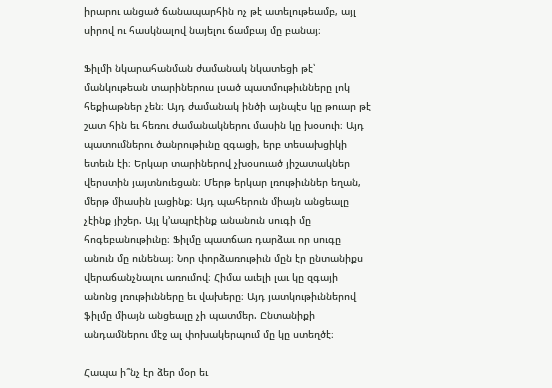իրարու անցած ճանապարհին ոչ թէ ատելութեամբ, այլ սիրով ու հասկնալով նայելու ճամբայ մը բանայ։

Ֆիլմի նկարահանման ժամանակ նկատեցի թէ՝ մանկութեան տարիներուս լսած պատմութիւնները լոկ հեքիաթներ չեն։ Այդ ժամանակ ինծի այնպէս կը թուար թէ շատ հին եւ հեռու ժամանակներու մասին կը խօսուի։ Այդ պատումներու ծանրութիւնը զգացի, երբ տեսախցիկի ետեւն էի։ Երկար տարիներով չխօսուած յիշատակներ վերստին յայտնուեցան։ Մերթ երկար լռութիւններ եղան, մերթ միասին լացինք։ Այդ պահերուն միայն անցեալը չէինք յիշեր. Այլ կ՚ապրէինք անանուն սուգի մը հոգեբանութիւնը։ Ֆիլմը պատճառ դարձաւ որ սուգը անուն մը ունենայ։ Նոր փորձառութիւն մըն էր ընտանիքս վերաճանչնալու առումով։ Հիմա աւելի լաւ կը զգայի անոնց լռութիւնները եւ վախերը։ Այդ յատկութիւններով ֆիլմը միայն անցեալը չի պատմեր. Ընտանիքի անդամներու մէջ ալ փոխակերպում մը կը ստեղծէ։

Հապա ի՞նչ էր ձեր մօր եւ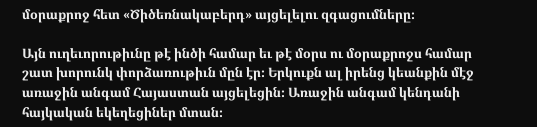մօրաքրոջ հետ «Ծիծեռնակաբերդ» այցելելու զգացումները։

Այն ուղեւորութիւնը թէ ինծի համար եւ թէ մօրս ու մօրաքրոջս համար շատ խորունկ փորձառութիւն մըն էր։ Երկուքն ալ իրենց կեանքին մէջ առաջին անգամ Հայաստան այցելեցին։ Առաջին անգամ կենդանի հայկական եկեղեցիներ մտան։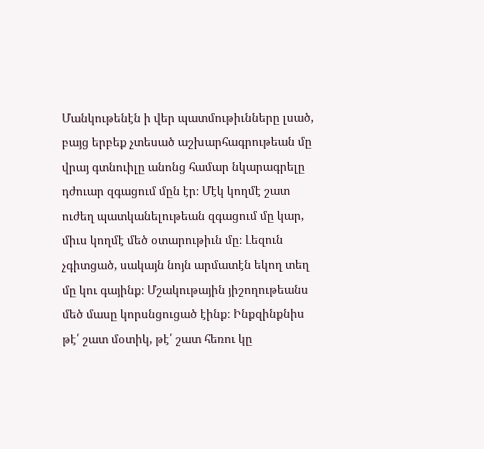Մանկութենէն ի վեր պատմութիւնները լսած, բայց երբեք չտեսած աշխարհագրութեան մը վրայ գտնուիլը անոնց համար նկարագրելը դժուար զգացում մըն էր։ Մէկ կողմէ շատ ուժեղ պատկանելութեան զգացում մը կար, միւս կողմէ մեծ օտարութիւն մը։ Լեզուն չգիտցած, սակայն նոյն արմատէն եկող տեղ մը կու գայինք։ Մշակութային յիշողութեանս մեծ մասը կորսնցուցած էինք։ Ինքզինքնիս թէ՛ շատ մօտիկ, թէ՛ շատ հեռու կը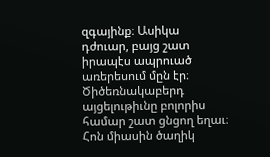զգայինք։ Ասիկա դժուար, բայց շատ իրապէս ապրուած առերեսում մըն էր։ Ծիծեռնակաբերդ այցելութիւնը բոլորիս համար շատ ցնցող եղաւ։ Հոն միասին ծաղիկ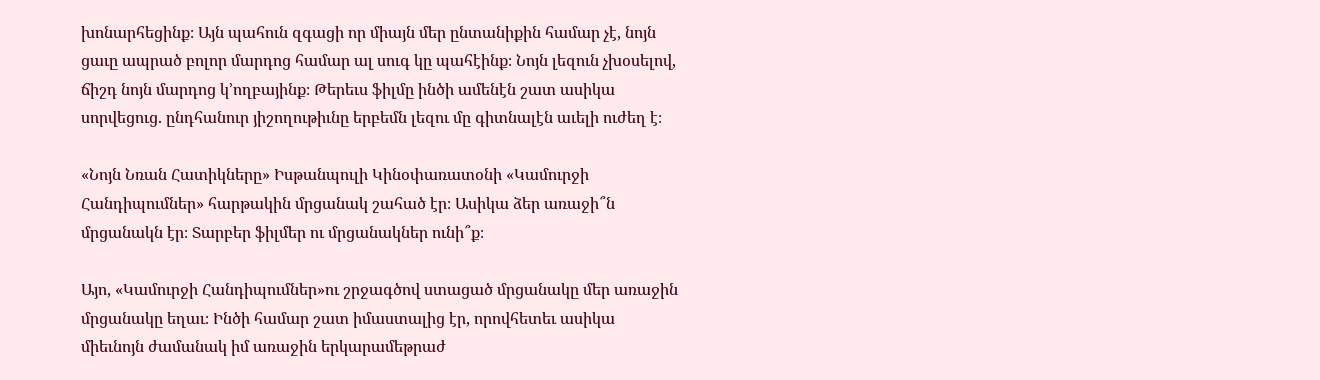խոնարհեցինք։ Այն պահուն զգացի որ միայն մեր ընտանիքին համար չէ, նոյն ցաւը ապրած բոլոր մարդոց համար ալ սուգ կը պահէինք։ Նոյն լեզուն չխօսելով, ճիշդ նոյն մարդոց կ՚ողբայինք։ Թերեւս ֆիլմը ինծի ամենէն շատ ասիկա սորվեցուց. ընդհանուր յիշողութիւնը երբեմն լեզու մը գիտնալէն աւելի ուժեղ է։

«Նոյն Նռան Հատիկները» Իսթանպուլի Կինօփառատօնի «Կամուրջի Հանդիպումներ» հարթակին մրցանակ շահած էր։ Ասիկա ձեր առաջի՞ն մրցանակն էր։ Տարբեր ֆիլմեր ու մրցանակներ ունի՞ք։

Այո, «Կամուրջի Հանդիպումներ»ու շրջագծով ստացած մրցանակը մեր առաջին մրցանակը եղաւ։ Ինծի համար շատ իմաստալից էր, որովհետեւ ասիկա միեւնոյն ժամանակ իմ առաջին երկարամեթրաժ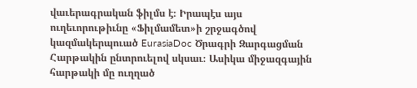վաւերագրական ֆիլմս է։ Իրապէս այս ուղեւորութիւնը «Ֆիլմամետ»ի շրջագծով կազմակերպուած EurasiaDoc Ծրագրի Զարգացման Հարթակին ընտրուելով սկսաւ։ Ասիկա միջազգային հարթակի մը ուղղած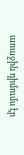առաջին դիմումս էր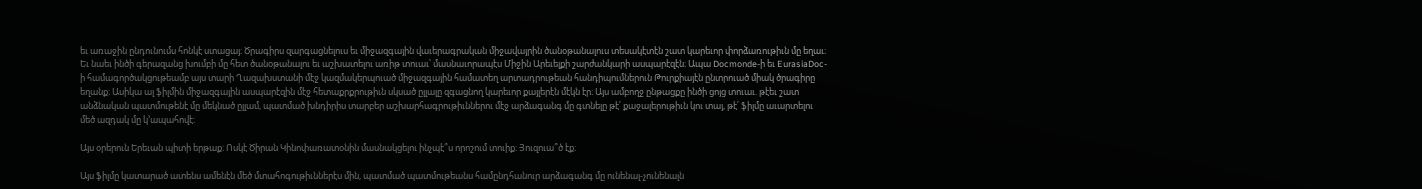եւ առաջին ընդունումս հոնկէ ստացայ։ Ծրագիրս զարգացնելուս եւ միջազգային վաւերագրական միջավայրին ծանօթանալուս տեսակէտէն շատ կարեւոր փորձառութիւն մը եղաւ։ Եւ նաեւ ինծի գերազանց խումբի մը հետ ծանօթանալու եւ աշխատելու առիթ տուաւ՝ մասնաւորապէս Միջին Արեւելքի շարժանկարի ասպարէզէն։ Ապա Docmonde-ի եւ EurasiaDoc-ի համագործակցութեամբ այս տարի Ղազախստանի մէջ կազմակերպուած միջազգային համատեղ արտադրութեան հանդիպումներուն Թուրքիայէն ընտրուած միակ ծրագիրը եղանք։ Ասիկա ալ ֆիլմին միջազգային ասպարէզին մէջ հետաքրքրութիւն սկսած ըլլալը զգացնող կարեւոր քայլերէն մէկն էր։ Այս ամբողջ ընթացքը ինծի ցոյց տուաւ. թէեւ շատ անձնական պատմութենէ մը մեկնած ըլլամ, պատմած խնդիրիս տարբեր աշխարհագրութիւններու մէջ արձագանգ մը գտնելը թէ՛ քաջալերութիւն կու տայ, թէ՛ ֆիլմը աւարտելու մեծ ազդակ մը կ՚ապահովէ։

Այս օրերուն Երեւան պիտի երթաք։ Ոսկէ Ծիրան Կինոփառատօնին մասնակցելու ինչպէ՞ս որոշում տուիք։ Յուզուա՞ծ էք։

Այս ֆիլմը կատարած ատենս ամենէն մեծ մտահոգութիւններէս մին, պատմած պատմութեանս համընդհանուր արձագանգ մը ունենալ-չունենալն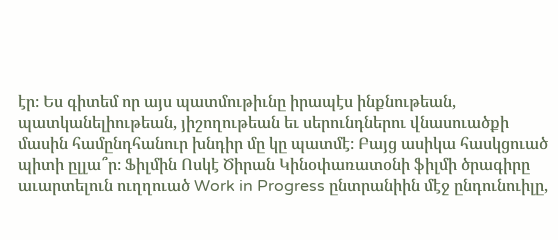էր։ Ես գիտեմ որ այս պատմութիւնը իրապէս ինքնութեան, պատկանելիութեան, յիշողութեան եւ սերունդներու վնասուածքի մասին համընդհանուր խնդիր մը կը պատմէ։ Բայց ասիկա հասկցուած պիտի ըլլա՞ր։ Ֆիլմին Ոսկէ Ծիրան Կինօփառատօնի ֆիլմի ծրագիրը աւարտելուն ուղղուած Work in Progress ընտրանիին մէջ ընդունուիլը,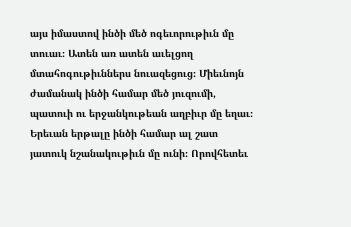այս իմաստով ինծի մեծ ոգեւորութիւն մը տուաւ։ Ատեն առ ատեն աւելցող մտահոգութիւններս նուազեցուց։ Միեւնոյն ժամանակ ինծի համար մեծ յուզումի, պատուի ու երջանկութեան աղբիւր մը եղաւ։ Երեւան երթալը ինծի համար ալ շատ յատուկ նշանակութիւն մը ունի։ Որովհետեւ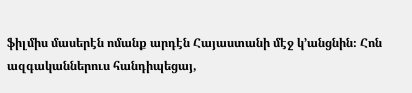ֆիլմիս մասերէն ոմանք արդէն Հայաստանի մէջ կ՚անցնին։ Հոն ազգականներուս հանդիպեցայ,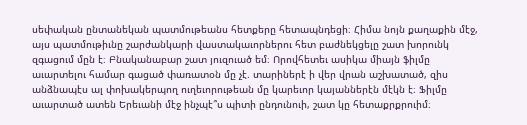սեփական ընտանեկան պատմութեանս հետքերը հետապնդեցի։ Հիմա նոյն քաղաքին մէջ, այս պատմութիւնը շարժանկարի վաստակաւորներու հետ բաժնեկցելը շատ խորունկ զգացում մըն է։ Բնականաբար շատ յուզուած եմ։ Որովհետեւ ասիկա միայն ֆիլմը աւարտելու համար գացած փառատօն մը չէ. տարիներէ ի վեր վրան աշխատած, զիս անձնապէս ալ փոխակերպող ուղեւորութեան մը կարեւոր կայաններէն մէկն է։ Ֆիլմը աւարտած ատեն Երեւանի մէջ ինչպէ՞ս պիտի ընդունուի, շատ կը հետաքրքրուիմ։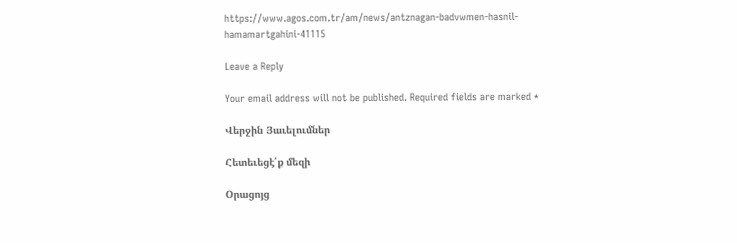https://www.agos.com.tr/am/news/antznagan-badvwmen-hasnil-hamamartgahini-41115

Leave a Reply

Your email address will not be published. Required fields are marked *

Վերջին Յաւելումներ

Հետեւեցէ՛ք մեզի

Օրացոյց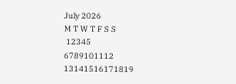July 2026
M T W T F S S
 12345
6789101112
13141516171819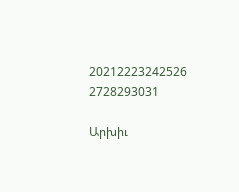20212223242526
2728293031

Արխիւ